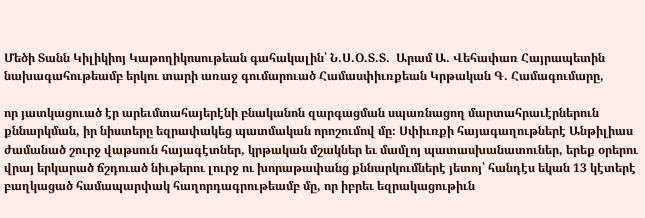Մեծի Տանն Կիլիկիոյ Կաթողիկոսութեան գահակալին՝ Ն.Ս.Օ.Տ.Տ.  Արամ Ա. Վեհափառ Հայրապետին նախագահութեամբ երկու տարի առաջ գումարուած Համասփիւռքեան Կրթական Գ. Համագումարը,

որ յատկացուած էր արեւմտահայերէնի բնականոն զարգացման սպառնացող մարտահրաւէրներուն քննարկման, իր նիստերը եզրափակեց պատմական որոշումով մը։ Սփիւռքի հայագաղութներէ Անթիլիաս ժամանած շուրջ վաթսուն հայագէտներ, կրթական մշակներ եւ մամլոյ պատասխանատուներ, երեք օրերու վրայ երկարած ճշդուած նիւթերու լուրջ ու խորաթափանց քննարկումներէ յետոյ՝ հանդէս եկան 13 կէտերէ բաղկացած համապարփակ հաղորդագրութեամբ մը, որ իբրեւ եզրակացութիւն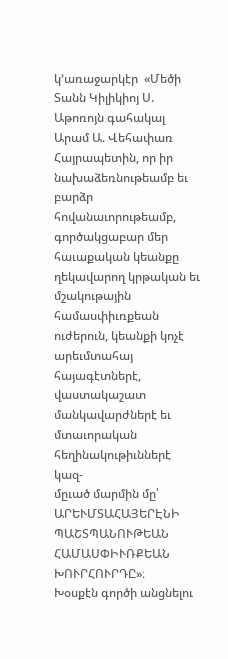կ’առաջարկէր  «Մեծի Տանն Կիլիկիոյ Ս. Աթոռոյն գահակալ Արամ Ա. Վեհափառ Հայրապետին, որ իր նախաձեռնութեամբ եւ բարձր հովանաւորութեամբ, գործակցաբար մեր հաւաքական կեանքը ղեկավարող կրթական եւ մշակութային համասփիւռքեան ուժերուն, կեանքի կոչէ արեւմտահայ հայագէտներէ, վաստակաշատ մանկավարժներէ եւ մտաւորական հեղինակութիւններէ կազ-
մըւած մարմին մը՝ ԱՐԵՒՄՏԱՀԱՅԵՐԷՆԻ ՊԱՇՏՊԱՆՈՒԹԵԱՆ ՀԱՄԱՍՓԻՒՌՔԵԱՆ ԽՈՒՐՀՈՒՐԴԸ»։
Խօսքէն գործի անցնելու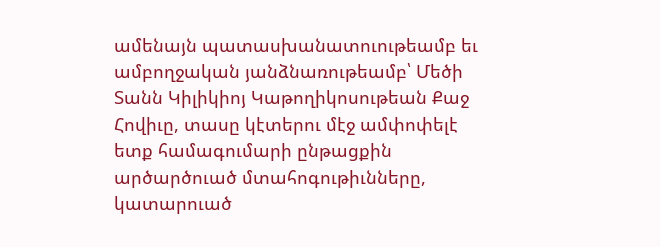ամենայն պատասխանատուութեամբ եւ ամբողջական յանձնառութեամբ՝ Մեծի Տանն Կիլիկիոյ Կաթողիկոսութեան Քաջ Հովիւը, տասը կէտերու մէջ ամփոփելէ ետք համագումարի ընթացքին արծարծուած մտահոգութիւնները, կատարուած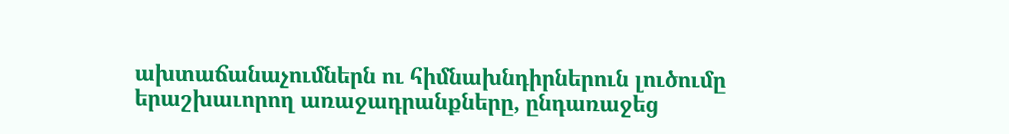ախտաճանաչումներն ու հիմնախնդիրներուն լուծումը երաշխաւորող առաջադրանքները, ընդառաջեց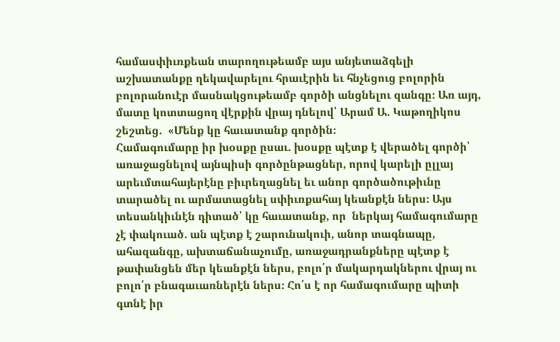համասփիւռքեան տարողութեամբ այս անյետաձգելի աշխատանքը ղեկավարելու հրաւէրին եւ հնչեցուց բոլորին բոլորանուէր մասնակցութեամբ գործի անցնելու զանգը։ Առ այդ, մատը կոտտացող վէրքին վրայ դնելով՝ Արամ Ա. Կաթողիկոս շեշտեց.  «Մենք կը հաւատանք գործին։
Համագումարը իր խօսքը ըսաւ. խօսքը պէտք է վերածել գործի՝ առաջացնելով այնպիսի գործընթացներ, որով կարելի ըլլայ արեւմտահայերէնը բիւրեղացնել եւ անոր գործածութիւնը տարածել ու արմատացնել սփիւռքահայ կեանքէն ներս։ Այս տեսանկիւնէն դիտած՝ կը հաւատանք, որ  ներկայ համագումարը չէ փակուած. ան պէտք է շարունակուի, անոր տագնապը, ահազանգը, ախտաճանաչումը, առաջադրանքները պէտք է թափանցեն մեր կեանքէն ներս, բոլո՛ր մակարդակներու վրայ ու բոլո՛ր բնագաւառներէն ներս։ Հո՛ս է որ համագումարը պիտի գտնէ իր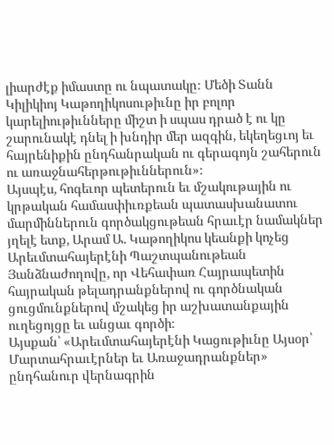լիարժէք իմաստը ու նպատակը։ Մեծի Տանն Կիլիկիոյ Կաթողիկոսութիւնը իր բոլոր
կարելիութիւնները միշտ ի սպաս դրած է ու կը շարունակէ դնել ի խնդիր մեր ազգին, եկեղեցւոյ եւ հայրենիքին ընդհանրական ու գերագոյն շահերուն ու առաջնահերթութիւններուն»։
Այսպէս, հոգեւոր պետերուն եւ մշակութային ու կրթական համասփիւռքեան պատասխանատու մարմիններուն գործակցութեան հրաւէր նամակներ յղելէ ետք, Արամ Ա. Կաթողիկոս կեանքի կոչեց Արեւմտահայերէնի Պաշտպանութեան Յանձնաժողովը, որ Վեհափառ Հայրապետին հայրական թելադրանքներով ու գործնական ցուցմունքներով մշակեց իր աշխատանքային ուղեցոյցը եւ անցաւ գործի։
Այսքան՝ «Արեւմտահայերէնի Կացութիւնը Այսօր՝ Մարտահրաւէրներ եւ Առաջադրանքներ» ընդհանուր վերնագրին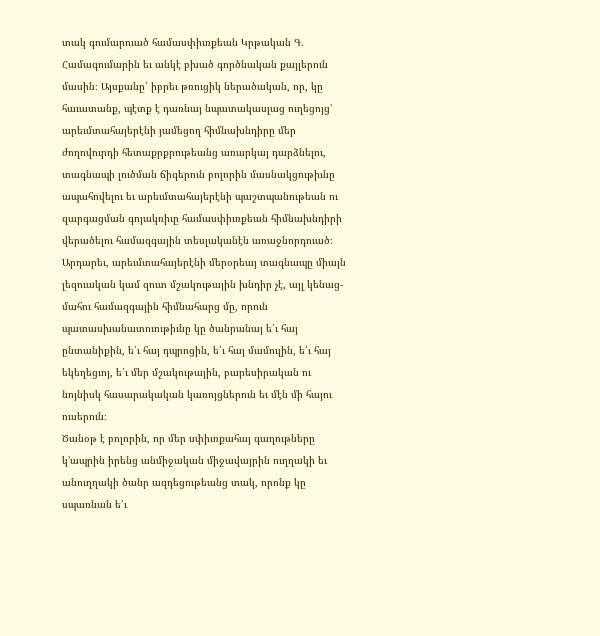տակ գումարուած համասփիւռքեան Կրթական Գ. Համագումարին եւ անկէ բխած գործնական քայլերուն մասին։ Այսքանը՝ իբրեւ թռուցիկ ներածական, որ, կը հաւատանք, պէտք է դառնայ նպատակասլաց ուղեցոյց՝ արեւմտահայերէնի յամեցող հիմնախնդիրը մեր ժողովուրդի հետաքրքրութեանց առարկայ դարձնելու, տագնապի լուծման ճիգերուն բոլորին մասնակցութիւնը ապահովելու եւ արեւմտահայերէնի պաշտպանութեան ու զարգացման գոյակռիւը համասփիւռքեան հիմնախնդիրի վերածելու համազգային տեսլականէն առաջնորդուած։
Արդարեւ, արեւմտահայերէնի մերօրեայ տագնապը միայն լեզուական կամ զուտ մշակութային խնդիր չէ, այլ կենաց-մահու համազգային հիմնահարց մը, որուն պատասխանատուութիւնը կը ծանրանայ ե՛ւ հայ ընտանիքին, ե՛ւ հայ դպրոցին, ե՛ւ հայ մամուլին, ե՛ւ հայ եկեղեցւոյ, ե՛ւ մեր մշակութային, բարեսիրական ու նոյնիսկ հասարակական կառոյցներուն եւ մէն մի հայու ուսերուն։
Ծանօթ է բոլորին, որ մեր սփիւռքահայ գաղութները կ’ապրին իրենց անմիջական միջավայրին ուղղակի եւ անուղղակի ծանր ազդեցութեանց տակ, որոնք կը սպառնան ե՛ւ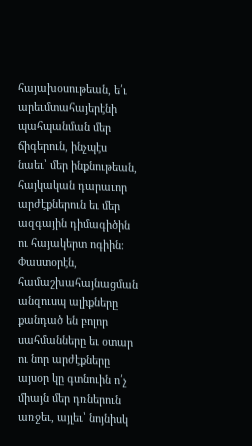հայախօսութեան, ե՛ւ արեւմտահայերէնի  պահպանման մեր ճիգերուն, ինչպէս նաեւ՝ մեր ինքնութեան, հայկական դարաւոր արժէքներուն եւ մեր ազգային դիմագիծին ու հայակերտ ոգիին։
Փաստօրէն, համաշխահայնացման անզուսպ ալիքները քանդած են բոլոր սահմանները եւ օտար ու նոր արժէքները այսօր կը գտնուին ո՛չ միայն մեր դռներուն առջեւ, այլեւ՝ նոյնիսկ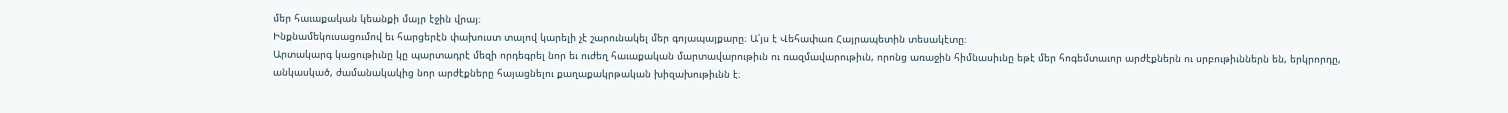մեր հաւաքական կեանքի մայր էջին վրայ։
Ինքնամեկուսացումով եւ հարցերէն փախուստ տալով կարելի չէ շարունակել մեր գոյապայքարը։ Ա՛յս է Վեհափառ Հայրապետին տեսակէտը։
Արտակարգ կացութիւնը կը պարտադրէ մեզի որդեգրել նոր եւ ուժեղ հաւաքական մարտավարութիւն ու ռազմավարութիւն, որոնց առաջին հիմնասիւնը եթէ մեր հոգեմտաւոր արժէքներն ու սրբութիւններն են, երկրորդը, անկասկած, ժամանակակից նոր արժէքները հայացնելու քաղաքակրթական խիզախութիւնն է։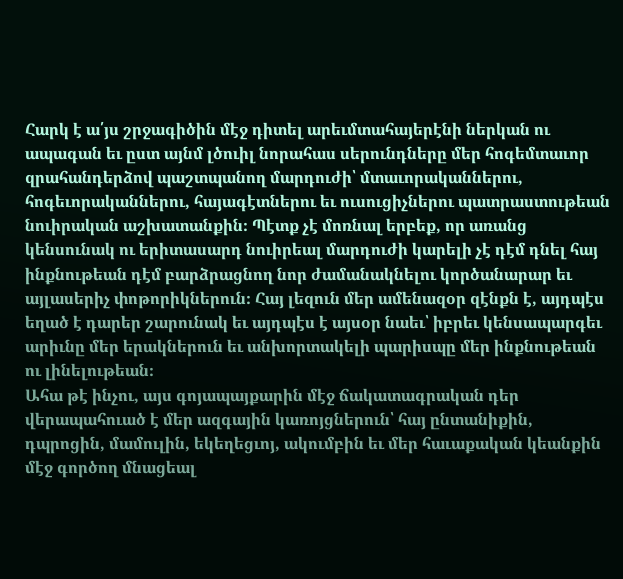Հարկ է ա՛յս շրջագիծին մէջ դիտել արեւմտահայերէնի ներկան ու  ապագան եւ ըստ այնմ լծուիլ նորահաս սերունդները մեր հոգեմտաւոր  զրահանդերձով պաշտպանող մարդուժի՝ մտաւորականներու, հոգեւորականներու, հայագէտներու եւ ուսուցիչներու պատրաստութեան նուիրական աշխատանքին։ Պէտք չէ մոռնալ երբեք, որ առանց կենսունակ ու երիտասարդ նուիրեալ մարդուժի կարելի չէ դէմ դնել հայ ինքնութեան դէմ բարձրացնող նոր ժամանակնելու կործանարար եւ այլասերիչ փոթորիկներուն։ Հայ լեզուն մեր ամենազօր զէնքն է, այդպէս եղած է դարեր շարունակ եւ այդպէս է այսօր նաեւ՝ իբրեւ կենսապարգեւ արիւնը մեր երակներուն եւ անխորտակելի պարիսպը մեր ինքնութեան ու լինելութեան։
Ահա թէ ինչու, այս գոյապայքարին մէջ ճակատագրական դեր վերապահուած է մեր ազգային կառոյցներուն՝ հայ ընտանիքին, դպրոցին, մամուլին, եկեղեցւոյ, ակումբին եւ մեր հաւաքական կեանքին մէջ գործող մնացեալ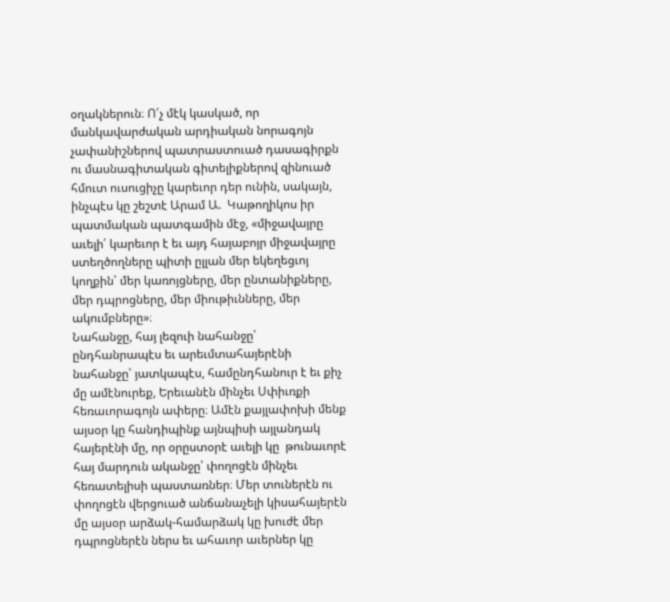օղակներուն։ Ո՛չ մէկ կասկած, որ մանկավարժական արդիական նորագոյն չափանիշներով պատրաստուած դասագիրքն ու մասնագիտական գիտելիքներով զինուած հմուտ ուսուցիչը կարեւոր դեր ունին, սակայն, ինչպէս կը շեշտէ Արամ Ա.  Կաթողիկոս իր պատմական պատգամին մէջ, «միջավայրը աւելի՛ կարեւոր է եւ այդ հայաբոյր միջավայրը ստեղծողները պիտի ըլլան մեր եկեղեցւոյ կողքին՝ մեր կառոյցները, մեր ընտանիքները, մեր դպրոցները, մեր միութիւնները, մեր ակումբները»։
Նահանջը, հայ լեզուի նահանջը՝ ընդհանրապէս եւ արեւմտահայերէնի նահանջը՝ յատկապէս, համընդհանուր է եւ քիչ մը ամէնուրեք, Երեւանէն մինչեւ Սփիւռքի հեռաւորագոյն ափերը։ Ամէն քայլափոխի մենք այսօր կը հանդիպինք այնպիսի այլանդակ հայերէնի մը, որ օրըստօրէ աւելի կը  թունաւորէ հայ մարդուն ականջը՝ փողոցէն մինչեւ հեռատելիսի պաստառներ։ Մեր տուներէն ու փողոցէն վերցուած անճանաչելի կիսահայերէն մը այսօր արձակ-համարձակ կը խուժէ մեր դպրոցներէն ներս եւ ահաւոր աւերներ կը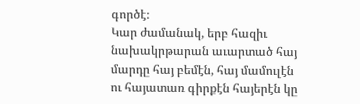գործէ։
Կար ժամանակ, երբ հազիւ նախակրթարան աւարտած հայ մարդը հայ բեմէն, հայ մամուլէն ու հայատառ գիրքէն հայերէն կը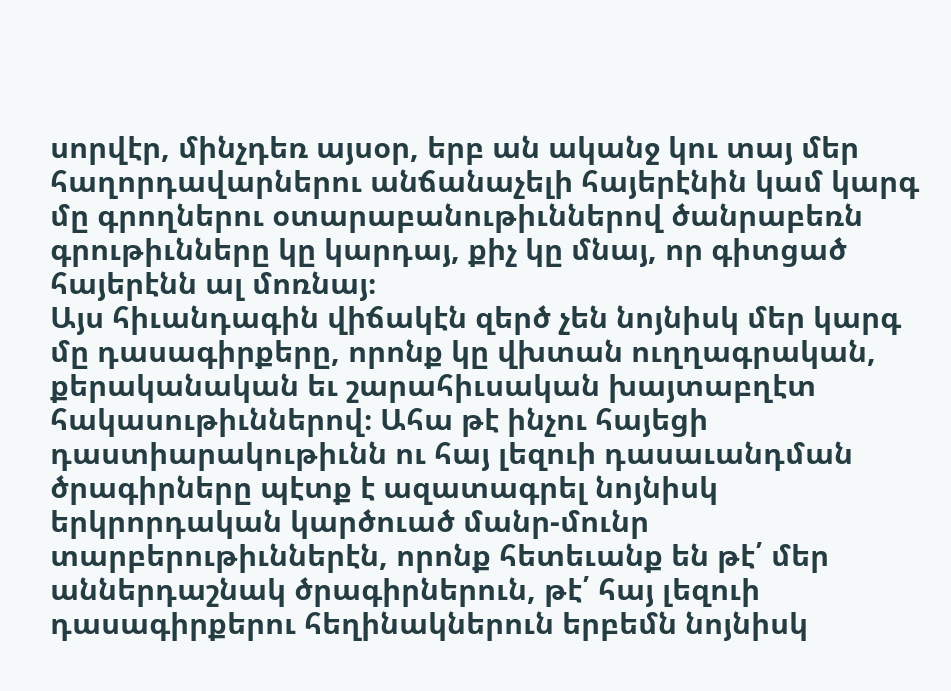սորվէր, մինչդեռ այսօր, երբ ան ականջ կու տայ մեր հաղորդավարներու անճանաչելի հայերէնին կամ կարգ մը գրողներու օտարաբանութիւններով ծանրաբեռն գրութիւնները կը կարդայ, քիչ կը մնայ, որ գիտցած հայերէնն ալ մոռնայ։
Այս հիւանդագին վիճակէն զերծ չեն նոյնիսկ մեր կարգ մը դասագիրքերը, որոնք կը վխտան ուղղագրական, քերականական եւ շարահիւսական խայտաբղէտ հակասութիւններով։ Ահա թէ ինչու հայեցի դաստիարակութիւնն ու հայ լեզուի դասաւանդման ծրագիրները պէտք է ազատագրել նոյնիսկ երկրորդական կարծուած մանր-մունր տարբերութիւններէն, որոնք հետեւանք են թէ՛ մեր աններդաշնակ ծրագիրներուն, թէ՛ հայ լեզուի դասագիրքերու հեղինակներուն երբեմն նոյնիսկ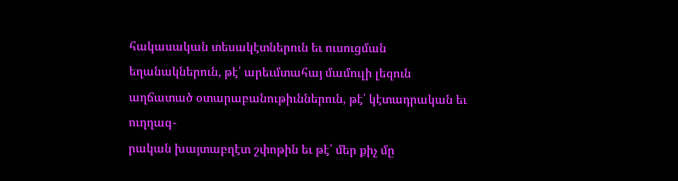հակասական տեսակէտներուն եւ ուսուցման եղանակներուն, թէ՛ արեւմտահայ մամուլի լեզուն աղճատած օտարաբանութիւններուն, թէ՛ կէտադրական եւ ուղղագ-
րական խայտաբղէտ շփոթին եւ թէ՛ մեր քիչ մը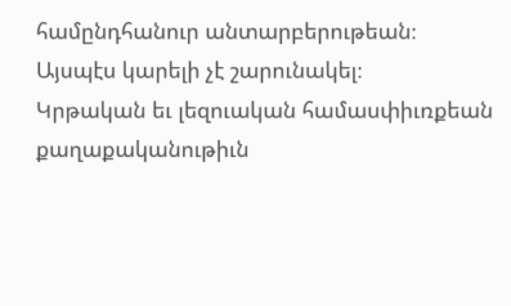համընդհանուր անտարբերութեան։
Այսպէս կարելի չէ շարունակել։
Կրթական եւ լեզուական համասփիւռքեան քաղաքականութիւն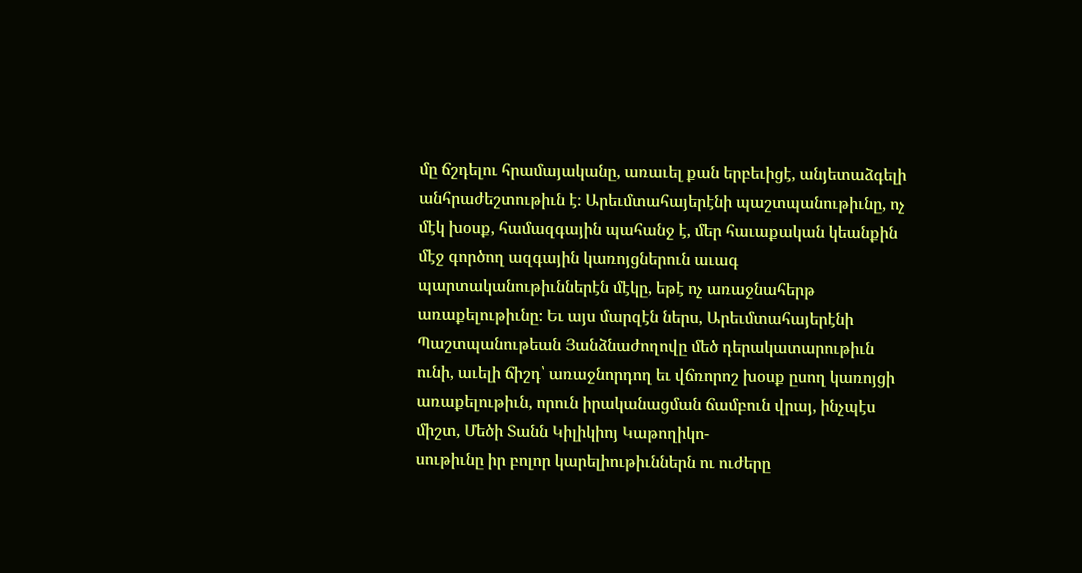մը ճշդելու հրամայականը, առաւել քան երբեւիցէ, անյետաձգելի անհրաժեշտութիւն է։ Արեւմտահայերէնի պաշտպանութիւնը, ոչ մէկ խօսք, համազգային պահանջ է, մեր հաւաքական կեանքին մէջ գործող ազգային կառոյցներուն աւագ պարտականութիւններէն մէկը, եթէ ոչ առաջնահերթ առաքելութիւնը։ Եւ այս մարզէն ներս, Արեւմտահայերէնի Պաշտպանութեան Յանձնաժողովը մեծ դերակատարութիւն ունի, աւելի ճիշդ՝ առաջնորդող եւ վճռորոշ խօսք ըսող կառոյցի առաքելութիւն, որուն իրականացման ճամբուն վրայ, ինչպէս միշտ, Մեծի Տանն Կիլիկիոյ Կաթողիկո-
սութիւնը իր բոլոր կարելիութիւններն ու ուժերը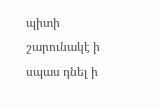պիտի շարունակէ ի սպաս դնել ի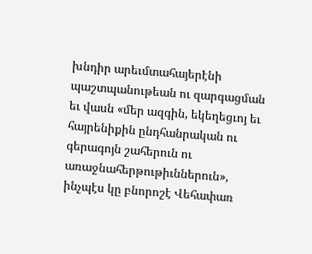խնդիր արեւմտահայերէնի պաշտպանութեան ու զարգացման եւ վասն «մեր ազգին, եկեղեցւոյ եւ հայրենիքին ընդհանրական ու գերագոյն շահերուն ու առաջնահերթութիւններուն», ինչպէս կը բնորոշէ Վեհափառ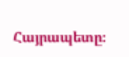Հայրապետը։